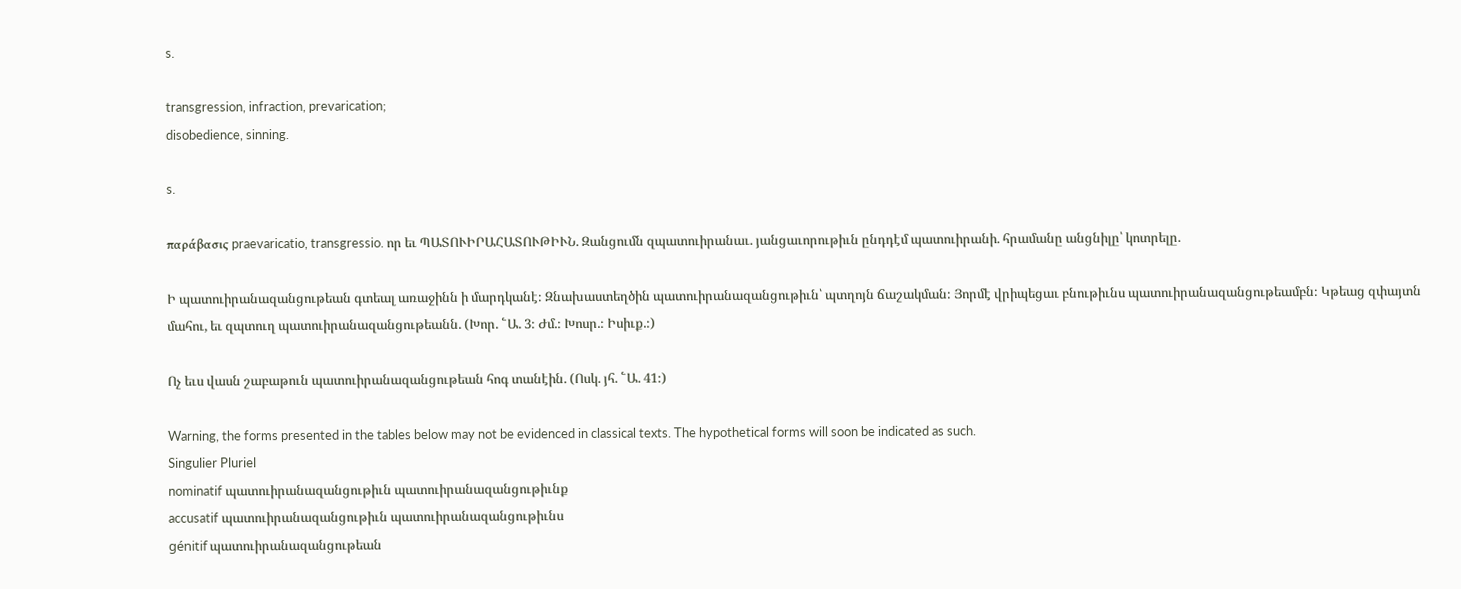s.

transgression, infraction, prevarication;
disobedience, sinning.

s.

παράβασις praevaricatio, transgressio. որ եւ ՊԱՏՈՒԻՐԱՀԱՏՈՒԹԻՒՆ. Զանցումն զպատուիրանաւ. յանցաւորութիւն ընդդէմ պատուիրանի. հրամանը անցնիլը՝ կոտրելը.

Ի պատուիրանազանցութեան գտեալ առաջինն ի մարդկանէ։ Զնախաստեղծին պատուիրանազանցութիւն՝ պտղոյն ճաշակման։ Յորմէ վրիպեցաւ բնութիւնս պատուիրանազանցութեամբն։ Կթեաց զփայտն մահու, եւ զպտուղ պատուիրանազանցութեանն. (Խոր. ՟Ա. 3։ Ժմ.։ Խոսր.։ Իսիւք.։)

Ոչ եւս վասն շաբաթուն պատուիրանազանցութեան հոգ տանէին. (Ոսկ. յհ. ՟Ա. 41։)

Warning, the forms presented in the tables below may not be evidenced in classical texts. The hypothetical forms will soon be indicated as such.
Singulier Pluriel
nominatif պատուիրանազանցութիւն պատուիրանազանցութիւնք
accusatif պատուիրանազանցութիւն պատուիրանազանցութիւնս
génitif պատուիրանազանցութեան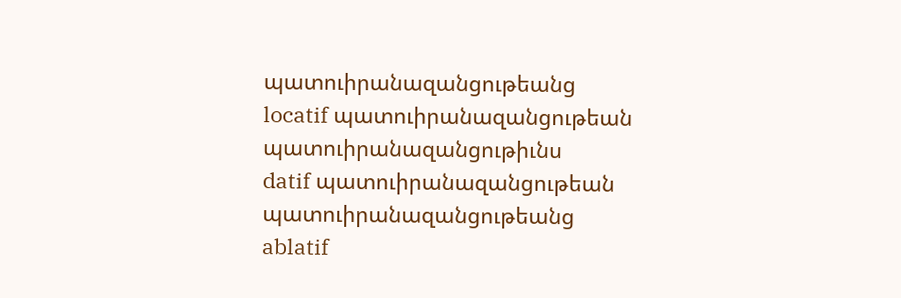պատուիրանազանցութեանց
locatif պատուիրանազանցութեան պատուիրանազանցութիւնս
datif պատուիրանազանցութեան պատուիրանազանցութեանց
ablatif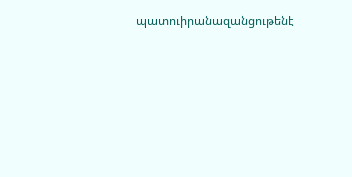պատուիրանազանցութենէ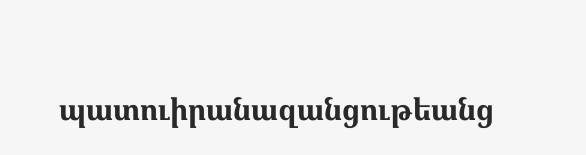պատուիրանազանցութեանց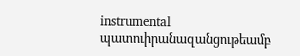instrumental պատուիրանազանցութեամբ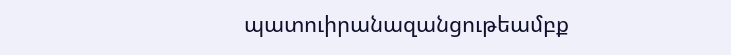պատուիրանազանցութեամբք